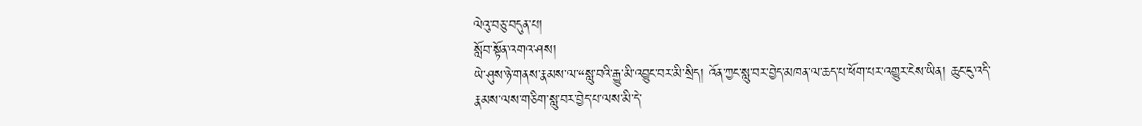ལེའུ་བཅུ་བདུན་པ།
སློབ་སྟོན་འགའ་ཤས།
ཡེ་ཤུས་ཉེ་གནས་རྣམས་ལ་“སླུ་བའི་རྒྱུ་མི་འབྱུང་བར་མི་སྲིད། འོན་ཀྱང་སླུ་བར་བྱེད་མཁན་ལ་ཆད་པ་ཕོག་པར་འགྱུར་ངེས་ཡིན། ཆུང་ངུ་འདི་རྣམས་ལས་གཅིག་སླུ་བར་བྱེད་པ་ལས་མི་དེ་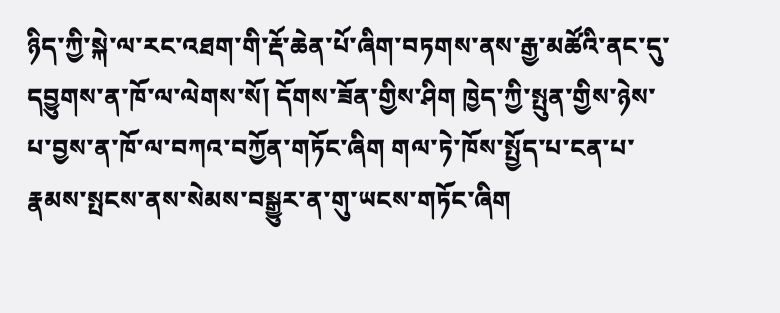ཉིད་ཀྱི་སྐེ་ལ་རང་འཐག་གི་རྡོ་ཆེན་པོ་ཞིག་བཏགས་ནས་རྒྱ་མཚོའི་ནང་དུ་དབྱུགས་ན་ཁོ་ལ་ལེགས་སོ། དོགས་ཟོན་གྱིས་ཤིག ཁྱེད་ཀྱི་སྤུན་གྱིས་ཉེས་པ་བྱས་ན་ཁོ་ལ་བཀའ་བཀྱོན་གཏོང་ཞིག གལ་ཏེ་ཁོས་སྤྱོད་པ་ངན་པ་རྣམས་སྤངས་ནས་སེམས་བསྒྱུར་ན་གུ་ཡངས་གཏོང་ཞིག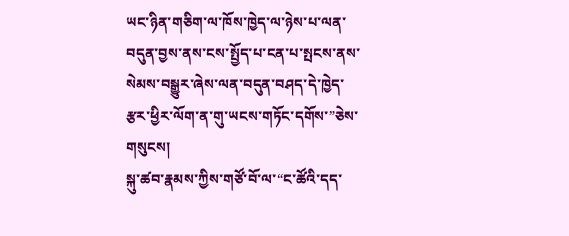ཡང་ཉིན་གཅིག་ལ་ཁོས་ཁྱེད་ལ་ཉེས་པ་ལན་བདུན་བྱས་ནས་ངས་སྤྱོད་པ་ངན་པ་སྤངས་ནས་སེམས་བསྒྱུར་ཞེས་ལན་བདུན་བཤད་དེ་ཁྱེད་རྩར་ཕྱིར་ལོག་ན་གུ་ཡངས་གཏོང་དགོས་”ཅེས་གསུངས།
སྐུ་ཚབ་རྣམས་ཀྱིས་གཙོ་བོ་ལ་“ང་ཚོའི་དད་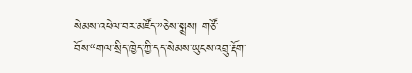སེམས་འཕེལ་བར་མཛོད་”ཅེས་སྨྲས། གཙོ་བོས་“གལ་སྲིད་ཁྱེད་ཀྱི་དད་སེམས་ཡུངས་འབྲུ་རྡོག་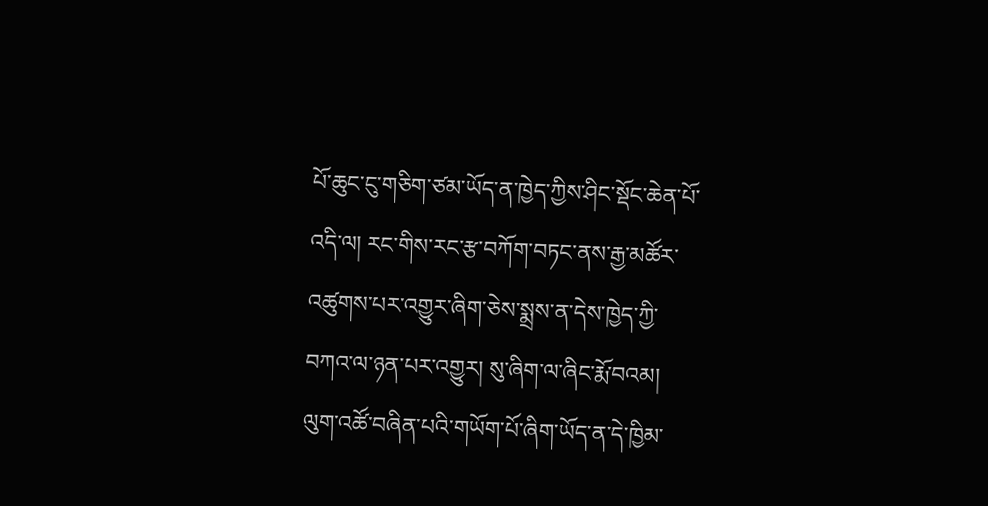པོ་ཆུང་ངུ་གཅིག་ཙམ་ཡོད་ན་ཁྱེད་ཀྱིས་ཤིང་སྡོང་ཆེན་པོ་འདི་ལ། རང་གིས་རང་རྩ་བཀོག་བཏང་ནས་རྒྱ་མཚོར་འཚུགས་པར་འགྱུར་ཞིག་ཅེས་སྨྲས་ན་དེས་ཁྱེད་ཀྱི་བཀའ་ལ་ཉན་པར་འགྱུར། སུ་ཞིག་ལ་ཞིང་རྨོ་བའམ། ལུག་འཚོ་བཞིན་པའི་གཡོག་པོ་ཞིག་ཡོད་ན་དེ་ཁྱིམ་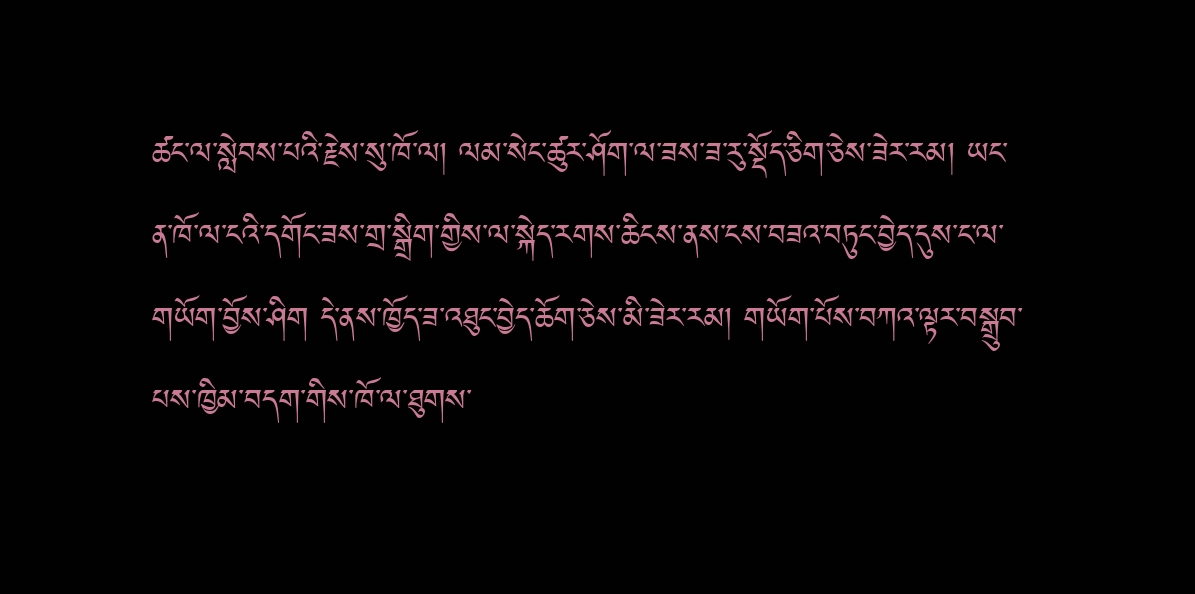ཚང་ལ་སླེབས་པའི་རྗེས་སུ་ཁོ་ལ། ལམ་སེང་ཚུར་ཤོག་ལ་ཟས་ཟ་རུ་སྡོད་ཅིག་ཅེས་ཟེར་རམ། ཡང་ན་ཁོ་ལ་ངའི་དགོང་ཟས་གྲ་སྒྲིག་གྱིས་ལ་སྐེད་རགས་ཆིངས་ནས་ངས་བཟའ་བཏུང་བྱེད་དུས་ང་ལ་གཡོག་བྱོས་ཤིག དེ་ནས་ཁྱོད་ཟ་འཐུང་བྱེད་ཆོག་ཅེས་མི་ཟེར་རམ། གཡོག་པོས་བཀའ་ལྟར་བསྒྲུབ་པས་ཁྱིམ་བདག་གིས་ཁོ་ལ་ཐུགས་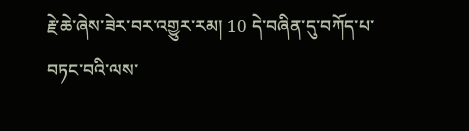རྗེ་ཆེ་ཞེས་ཟེར་བར་འགྱུར་རམ། 10 དེ་བཞིན་དུ་བཀོད་པ་བཏང་བའི་ལས་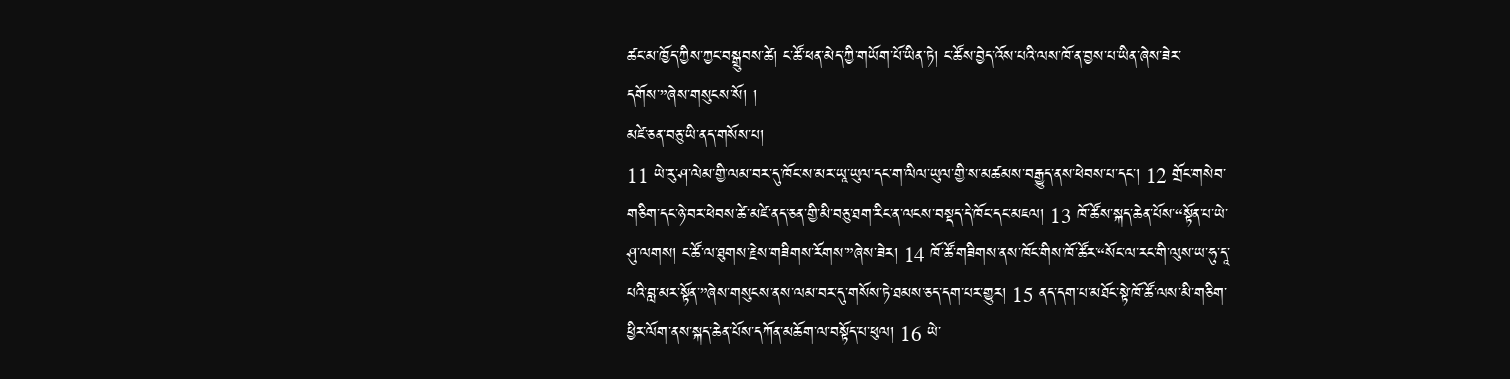ཚང་མ་ཁྱོད་ཀྱིས་ཀྱང་བསྒྲུབས་ཚེ། ང་ཚོ་ཕན་མེད་ཀྱི་གཡོག་པོ་ཡིན་ཏེ། ང་ཚོས་བྱེད་འོས་པའི་ལས་ཁོ་ན་བྱས་པ་ཡིན་ཞེས་ཟེར་དགོས་”ཞེས་གསུངས་སོ། །
མཛེ་ཅན་བཅུ་ཡི་ནད་གསོས་པ།
11 ཡེ་རུ་ཤ་ལེམ་གྱི་ལམ་བར་དུ་ཁོང་ས་མར་ཡཱ་ཡུལ་དང་ག་ལིལ་ཡུལ་གྱི་ས་མཚམས་བརྒྱུད་ནས་ཕེབས་པ་དང་། 12 གྲོང་གསེབ་གཅིག་དང་ཉེ་བར་ཕེབས་ཚེ་མཛེ་ནད་ཅན་གྱི་མི་བཅུ་ཐག་རིང་ན་ལངས་བསྡད་དེ་ཁོང་དང་མཇལ། 13 ཁོ་ཚོས་སྐད་ཆེན་པོས་“སྟོན་པ་ཡེ་ཤུ་ལགས། ང་ཚོ་ལ་ཐུགས་རྗེས་གཟིགས་རོགས་”ཞེས་ཟེར། 14 ཁོ་ཚོ་གཟིགས་ནས་ཁོང་གིས་ཁོ་ཚོར་“སོང་ལ་རང་གི་ལུས་ཡ་ཧུ་དཱ་པའི་བླ་མར་སྟོན་”ཞེས་གསུངས་ནས་ལམ་བར་དུ་གསོས་ཏེ་ཐམས་ཅད་དག་པར་གྱུར། 15 ནད་དག་པ་མཐོང་སྟེ་ཁོ་ཚོ་ལས་མི་གཅིག་ཕྱིར་ལོག་ནས་སྐད་ཆེན་པོས་དཀོན་མཆོག་ལ་བསྟོད་པ་ཕུལ། 16 ཡེ་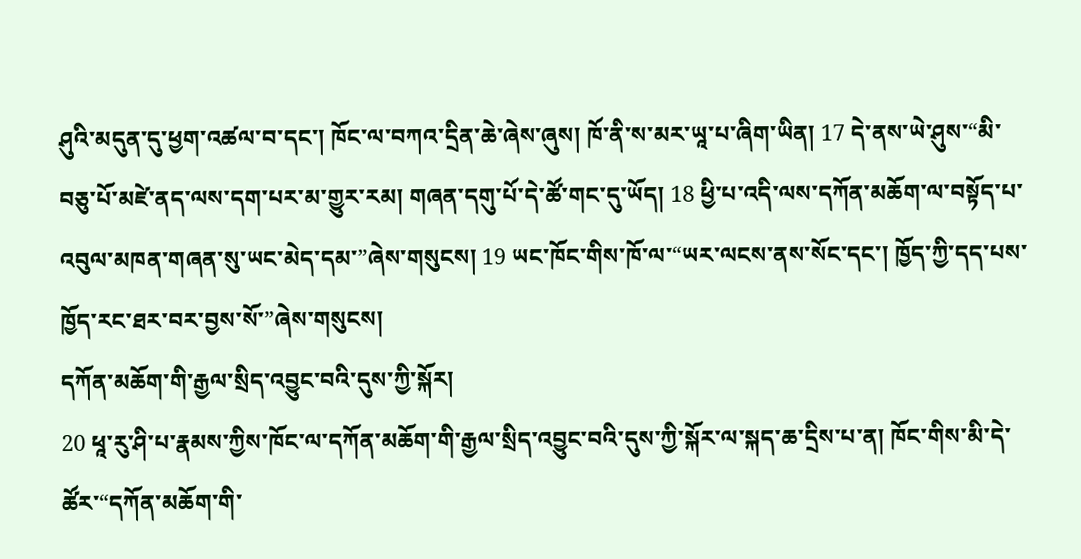ཤུའི་མདུན་དུ་ཕྱག་འཚལ་བ་དང་། ཁོང་ལ་བཀའ་དྲིན་ཆེ་ཞེས་ཞུས། ཁོ་ནི་ས་མར་ཡཱ་པ་ཞིག་ཡིན། 17 དེ་ནས་ཡེ་ཤུས་“མི་བཅུ་པོ་མཛེ་ནད་ལས་དག་པར་མ་གྱུར་རམ། གཞན་དགུ་པོ་དེ་ཚོ་གང་དུ་ཡོད། 18 ཕྱི་པ་འདི་ལས་དཀོན་མཆོག་ལ་བསྟོད་པ་འབུལ་མཁན་གཞན་སུ་ཡང་མེད་དམ་”ཞེས་གསུངས། 19 ཡང་ཁོང་གིས་ཁོ་ལ་“ཡར་ལངས་ནས་སོང་དང་། ཁྱོད་ཀྱི་དད་པས་ཁྱོད་རང་ཐར་བར་བྱས་སོ་”ཞེས་གསུངས།
དཀོན་མཆོག་གི་རྒྱལ་སྲིད་འབྱུང་བའི་དུས་ཀྱི་སྐོར།
20 ཕཱ་རུ་ཤི་པ་རྣམས་ཀྱིས་ཁོང་ལ་དཀོན་མཆོག་གི་རྒྱལ་སྲིད་འབྱུང་བའི་དུས་ཀྱི་སྐོར་ལ་སྐད་ཆ་དྲིས་པ་ན། ཁོང་གིས་མི་དེ་ཚོར་“དཀོན་མཆོག་གི་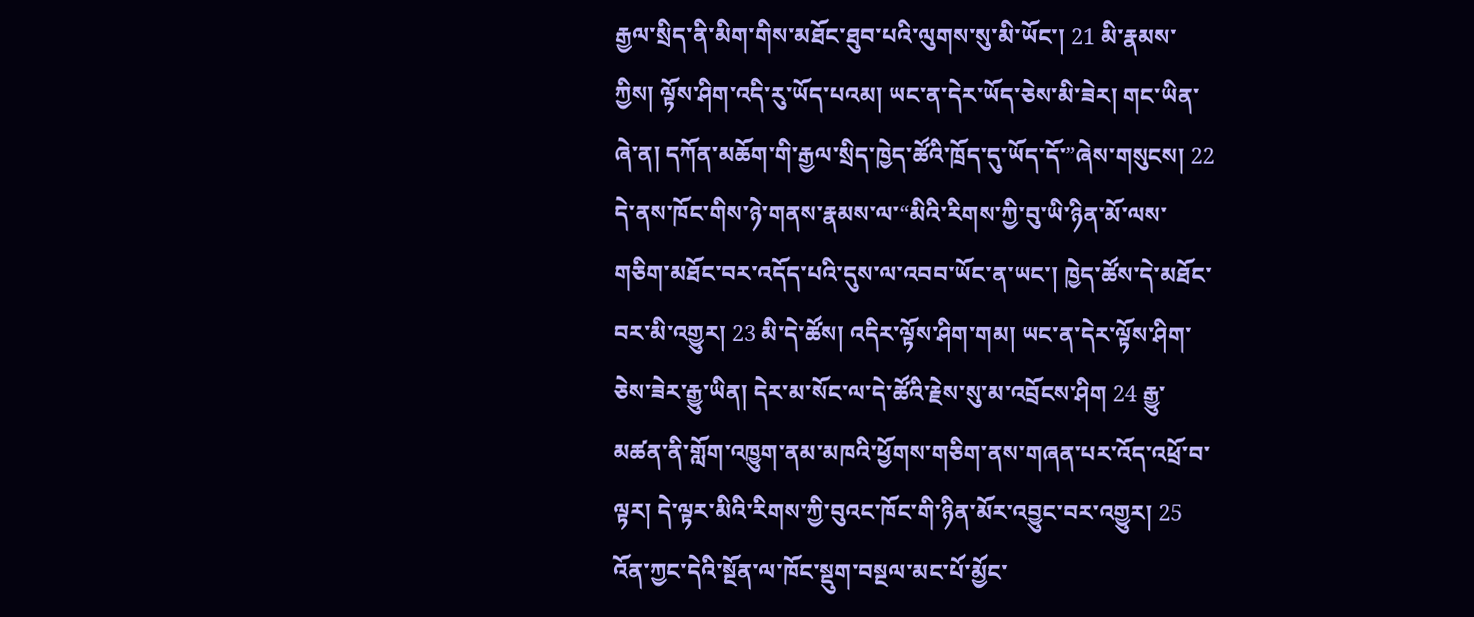རྒྱལ་སྲིད་ནི་མིག་གིས་མཐོང་ཐུབ་པའི་ལུགས་སུ་མི་ཡོང་། 21 མི་རྣམས་ཀྱིས། ལྟོས་ཤིག་འདི་རུ་ཡོད་པའམ། ཡང་ན་དེར་ཡོད་ཅེས་མི་ཟེར། གང་ཡིན་ཞེ་ན། དཀོན་མཆོག་གི་རྒྱལ་སྲིད་ཁྱེད་ཚོའི་ཁྲོད་དུ་ཡོད་དོ་”ཞེས་གསུངས། 22 དེ་ནས་ཁོང་གིས་ཉེ་གནས་རྣམས་ལ་“མིའི་རིགས་ཀྱི་བུ་ཡི་ཉིན་མོ་ལས་གཅིག་མཐོང་བར་འདོད་པའི་དུས་ལ་འབབ་ཡོང་ན་ཡང་། ཁྱེད་ཚོས་དེ་མཐོང་བར་མི་འགྱུར། 23 མི་དེ་ཚོས། འདིར་ལྟོས་ཤིག་གམ། ཡང་ན་དེར་ལྟོས་ཤིག་ཅེས་ཟེར་རྒྱུ་ཡིན། དེར་མ་སོང་ལ་དེ་ཚོའི་རྗེས་སུ་མ་འབྲོངས་ཤིག 24 རྒྱུ་མཚན་ནི་གློག་འཁྱུག་ནམ་མཁའི་ཕྱོགས་གཅིག་ནས་གཞན་པར་འོད་འཕྲོ་བ་ལྟར། དེ་ལྟར་མིའི་རིགས་ཀྱི་བུའང་ཁོང་གི་ཉིན་མོར་འབྱུང་བར་འགྱུར། 25 འོན་ཀྱང་དེའི་སྔོན་ལ་ཁོང་སྡུག་བསྔལ་མང་པོ་མྱོང་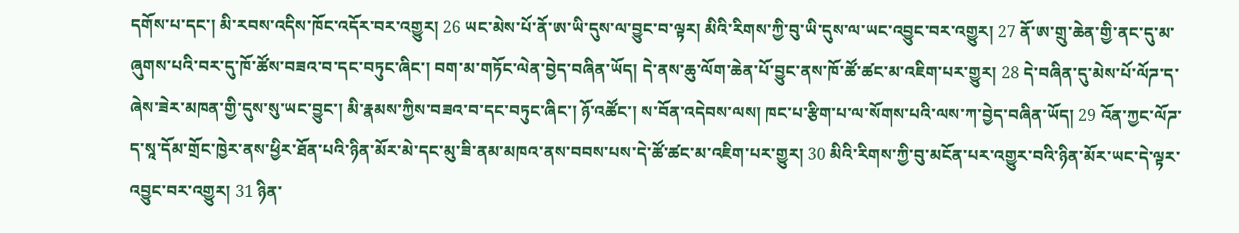དགོས་པ་དང་། མི་རབས་འདིས་ཁོང་འདོར་བར་འགྱུར། 26 ཡང་མེས་པོ་ནོ་ཨ་ཡི་དུས་ལ་བྱུང་བ་ལྟར། མིའི་རིགས་ཀྱི་བུ་ཡི་དུས་ལ་ཡང་འབྱུང་བར་འགྱུར། 27 ནོ་ཨ་གྲུ་ཆེན་གྱི་ནང་དུ་མ་ཞུགས་པའི་བར་དུ་ཁོ་ཚོས་བཟའ་བ་དང་བཏུང་ཞིང་། བག་མ་གཏོང་ལེན་བྱེད་བཞིན་ཡོད། དེ་ནས་ཆུ་ལོག་ཆེན་པོ་བྱུང་ནས་ཁོ་ཚོ་ཚང་མ་འཇིག་པར་གྱུར། 28 དེ་བཞིན་དུ་མེས་པོ་ལོཌ་ད་ཞེས་ཟེར་མཁན་གྱི་དུས་སུ་ཡང་བྱུང་། མི་རྣམས་ཀྱིས་བཟའ་བ་དང་བཏུང་ཞིང་། ཉོ་འཚོང་། ས་བོན་འདེབས་ལས། ཁང་པ་རྩིག་པ་ལ་སོགས་པའི་ལས་ཀ་བྱེད་བཞིན་ཡོད། 29 འོན་ཀྱང་ལོཌ་ད་སཱ་དོམ་གྲོང་ཁྱེར་ནས་ཕྱིར་ཐོན་པའི་ཉིན་མོར་མེ་དང་མུ་ཟི་ནམ་མཁའ་ནས་བབས་པས་དེ་ཚོ་ཚང་མ་འཇིག་པར་གྱུར། 30 མིའི་རིགས་ཀྱི་བུ་མངོན་པར་འགྱུར་བའི་ཉིན་མོར་ཡང་དེ་ལྟར་འབྱུང་བར་འགྱུར། 31 ཉིན་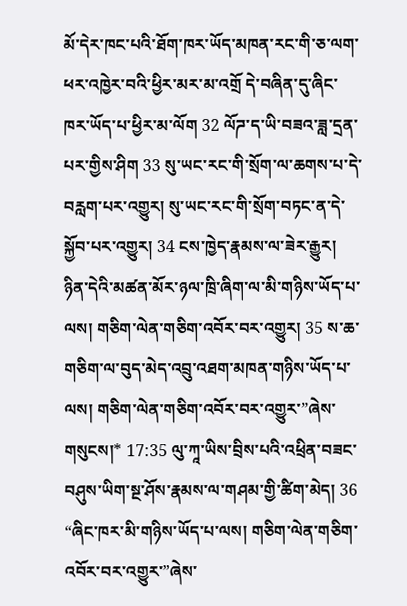མོ་དེར་ཁང་པའི་ཐོག་ཁར་ཡོད་མཁན་རང་གི་ཅ་ལག་ཕར་འཁྱེར་བའི་ཕྱིར་མར་མ་འགྲོ དེ་བཞིན་དུ་ཞིང་ཁར་ཡོད་པ་ཕྱིར་མ་ལོག 32 ལོཌ་ད་ཡི་བཟའ་ཟླ་དྲན་པར་གྱིས་ཤིག 33 སུ་ཡང་རང་གི་སྲོག་ལ་ཆགས་པ་དེ་བརླག་པར་འགྱུར། སུ་ཡང་རང་གི་སྲོག་བཏང་ན་དེ་སྐྱོབ་པར་འགྱུར། 34 ངས་ཁྱེད་རྣམས་ལ་ཟེར་རྒྱུར། ཉིན་དེའི་མཚན་མོར་ཉལ་ཁྲི་ཞིག་ལ་མི་གཉིས་ཡོད་པ་ལས། གཅིག་ལེན་གཅིག་འབོར་བར་འགྱུར། 35 ས་ཆ་གཅིག་ལ་བུད་མེད་འབྲུ་འཐག་མཁན་གཉིས་ཡོད་པ་ལས། གཅིག་ལེན་གཅིག་འབོར་བར་འགྱུར་”ཞེས་གསུངས།* 17:35 ལུ་ཀཱ་ཡིས་བྲིས་པའི་འཕྲིན་བཟང་བཤུས་ཡིག་སྔ་ཤོས་རྣམས་ལ་གཤམ་གྱི་ཚིག་མེད། 36 “ཞིང་ཁར་མི་གཉིས་ཡོད་པ་ལས། གཅིག་ལེན་གཅིག་འབོར་བར་འགྱུར་”ཞེས་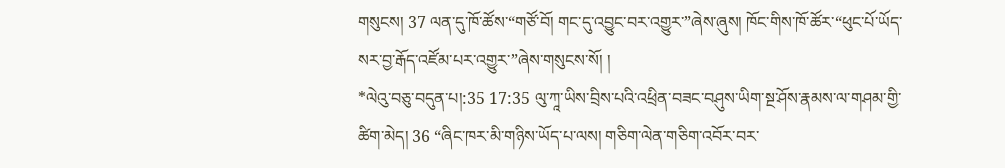གསུངས། 37 ལན་དུ་ཁོ་ཚོས་“གཙོ་བོ། གང་དུ་འབྱུང་བར་འགྱུར་”ཞེས་ཞུས། ཁོང་གིས་ཁོ་ཚོར་“ཕུང་པོ་ཡོད་སར་བྱ་རྒོད་འཛོམ་པར་འགྱུར་”ཞེས་གསུངས་སོ། །
*ལེའུ་བཅུ་བདུན་པ།:35 17:35 ལུ་ཀཱ་ཡིས་བྲིས་པའི་འཕྲིན་བཟང་བཤུས་ཡིག་སྔ་ཤོས་རྣམས་ལ་གཤམ་གྱི་ཚིག་མེད། 36 “ཞིང་ཁར་མི་གཉིས་ཡོད་པ་ལས། གཅིག་ལེན་གཅིག་འབོར་བར་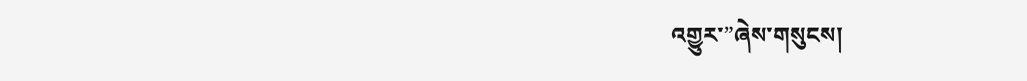འགྱུར་”ཞེས་གསུངས།